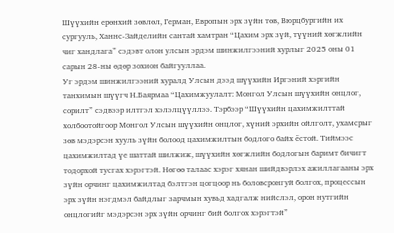Шүүхийн ерөнхий зөвлөл, Герман, Европын эрх зүйн төв, Вюрцбургийн их сургууль, Ханнс-Зайделийн сантай хамтран “Цахим эрх зүй, түүний хөгжлийн чиг хандлага” сэдэвт олон улсын эрдэм шинжилгээний хурлыг 2025 оны 01 сарын 28-ны өдөр зохион байгууллаа.
Уг эрдэм шинжилгээний хуралд Улсын дээд шүүхийн Иргэний хэргийн танхимын шүүгч Н.Баярмаа “Цахимжуулалт: Монгол Улсын шүүхийн онцлог, сорилт” сэдвээр илтгэл хэлэлцүүллээ. Тэрбээр “Шүүхийн цахимжилттай холбоотойгоор Монгол Улсын шүүхийн онцлог, хүний эрхийн ойлголт, ухамсрыг зөв мэдэрсэн хууль зүйн болоод цахимжилтын бодлого байх ёстой. Тиймээс цахимжилтад үе шаттай шилжиж, шүүхийн хөгжлийн бодлогын баримт бичигт тодорхой тусгах хэрэгтэй. Нөгөө талаас хэрэг хянан шийдвэрлэх ажиллагааны эрх зүйн орчинг цахимжилтад бэлтгэн цогцоор нь боловсронгуй болгох, процессын эрх зүйн нэгдмэл байдлыг зарчмын хувьд хадгалж нийслэл, орон нутгийн онцлогийг мэдэрсэн эрх зүйн орчинг бий болгох хэрэгтэй”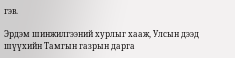гэв.

Эрдэм шинжилгээний хурлыг хааж, Улсын дээд шүүхийн Тамгын газрын дарга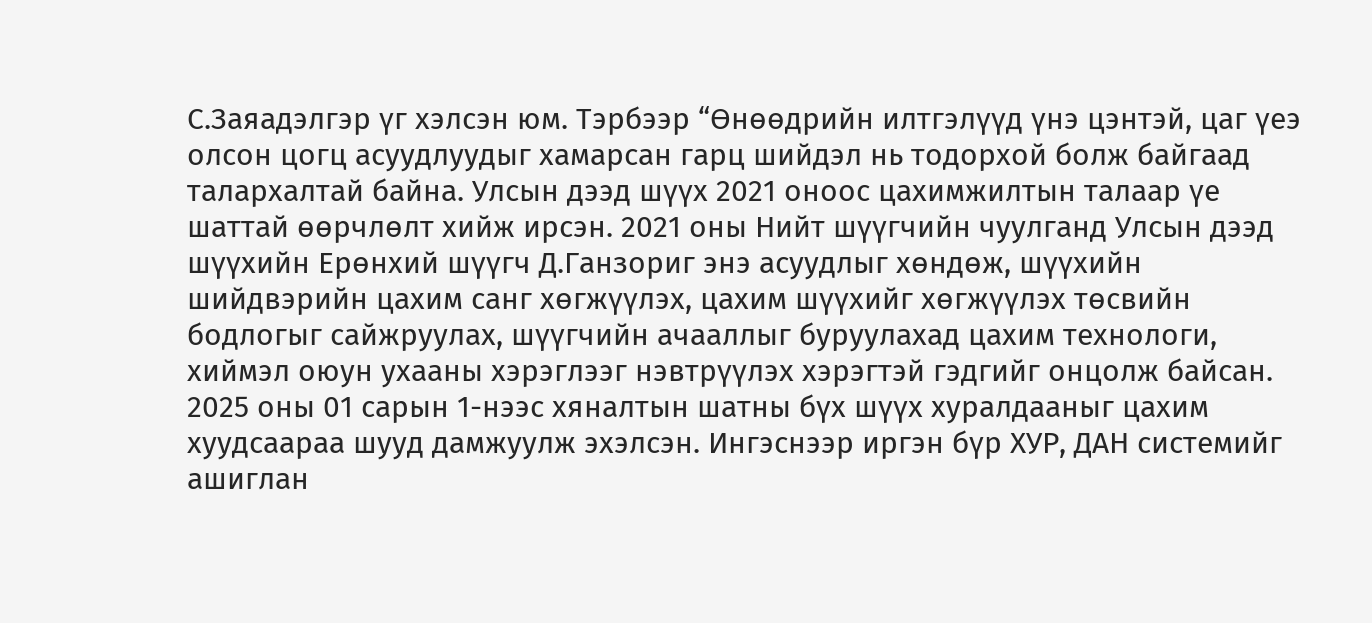С.Заяадэлгэр үг хэлсэн юм. Тэрбээр “Өнөөдрийн илтгэлүүд үнэ цэнтэй, цаг үеэ олсон цогц асуудлуудыг хамарсан гарц шийдэл нь тодорхой болж байгаад талархалтай байна. Улсын дээд шүүх 2021 оноос цахимжилтын талаар үе шаттай өөрчлөлт хийж ирсэн. 2021 оны Нийт шүүгчийн чуулганд Улсын дээд шүүхийн Ерөнхий шүүгч Д.Ганзориг энэ асуудлыг хөндөж, шүүхийн шийдвэрийн цахим санг хөгжүүлэх, цахим шүүхийг хөгжүүлэх төсвийн бодлогыг сайжруулах, шүүгчийн ачааллыг буруулахад цахим технологи, хиймэл оюун ухааны хэрэглээг нэвтрүүлэх хэрэгтэй гэдгийг онцолж байсан.
2025 оны 01 сарын 1-нээс хяналтын шатны бүх шүүх хуралдааныг цахим хуудсаараа шууд дамжуулж эхэлсэн. Ингэснээр иргэн бүр ХУР, ДАН системийг ашиглан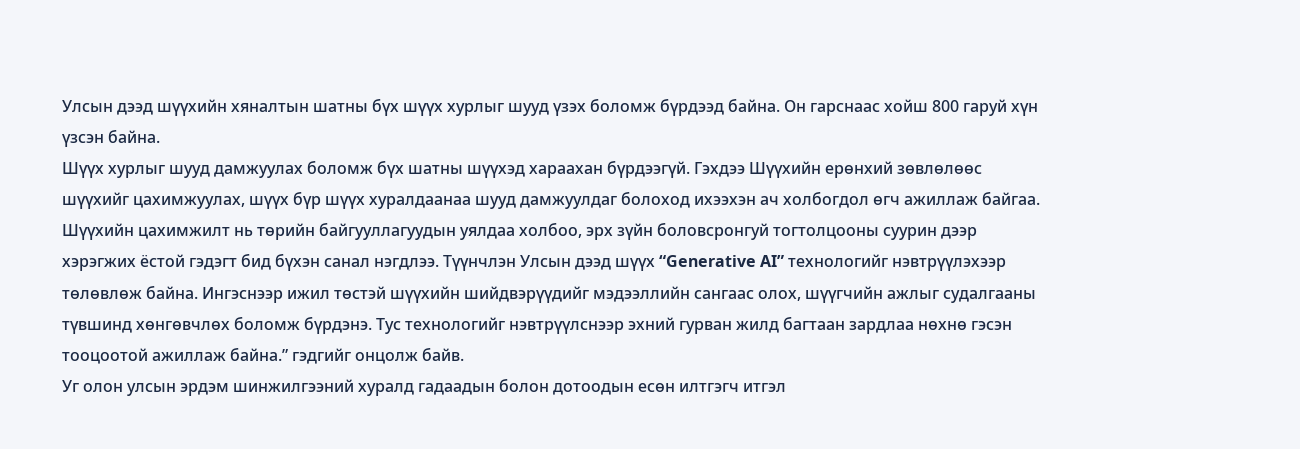Улсын дээд шүүхийн хяналтын шатны бүх шүүх хурлыг шууд үзэх боломж бүрдээд байна. Он гарснаас хойш 800 гаруй хүн үзсэн байна.
Шүүх хурлыг шууд дамжуулах боломж бүх шатны шүүхэд хараахан бүрдээгүй. Гэхдээ Шүүхийн ерөнхий зөвлөлөөс шүүхийг цахимжуулах, шүүх бүр шүүх хуралдаанаа шууд дамжуулдаг болоход ихээхэн ач холбогдол өгч ажиллаж байгаа. Шүүхийн цахимжилт нь төрийн байгууллагуудын уялдаа холбоо, эрх зүйн боловсронгуй тогтолцооны суурин дээр хэрэгжих ёстой гэдэгт бид бүхэн санал нэгдлээ. Түүнчлэн Улсын дээд шүүх “Generative AI” технологийг нэвтрүүлэхээр төлөвлөж байна. Ингэснээр ижил төстэй шүүхийн шийдвэрүүдийг мэдээллийн сангаас олох, шүүгчийн ажлыг судалгааны түвшинд хөнгөвчлөх боломж бүрдэнэ. Тус технологийг нэвтрүүлснээр эхний гурван жилд багтаан зардлаа нөхнө гэсэн тооцоотой ажиллаж байна.” гэдгийг онцолж байв.
Уг олон улсын эрдэм шинжилгээний хуралд гадаадын болон дотоодын есөн илтгэгч итгэл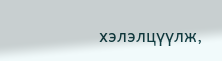хэлэлцүүлж,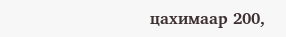цахимаар 200,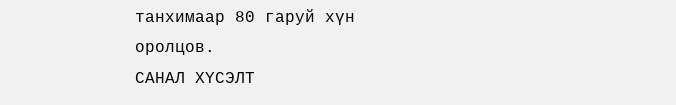танхимаар 80 гаруй хүн оролцов.
САНАЛ ХҮСЭЛТ